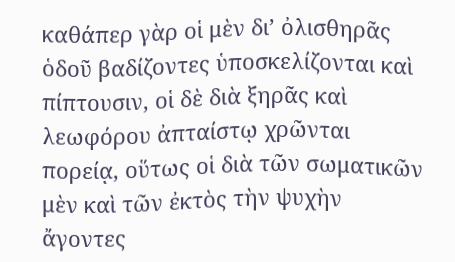καθάπερ γὰρ οἱ μὲν δι’ ὀλισθηρᾶς ὁδοῦ βαδίζοντες ὑποσκελίζονται καὶ πίπτουσιν, οἱ δὲ διὰ ξηρᾶς καὶ λεωφόρου ἀπταίστῳ χρῶνται πορείᾳ, οὕτως οἱ διὰ τῶν σωματικῶν μὲν καὶ τῶν ἐκτὸς τὴν ψυχὴν ἄγοντες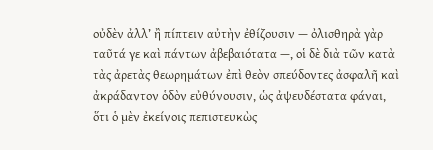οὐδὲν ἀλλ’ ἢ πίπτειν αὐτὴν ἐθίζουσιν — ὀλισθηρὰ γὰρ ταῦτά γε καὶ πάντων ἀβεβαιότατα —, οἱ δὲ διὰ τῶν κατὰ τὰς ἀρετὰς θεωρημάτων ἐπὶ θεὸν σπεύδοντες ἀσφαλῆ καὶ ἀκράδαντον ὁδὸν εὐθύνουσιν, ὡς ἀψευδέστατα φάναι, ὅτι ὁ μὲν ἐκείνοις πεπιστευκὼς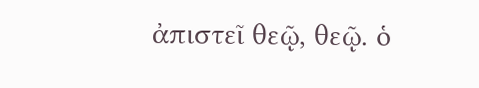ἀπιστεῖ θεῷ, θεῷ. ὁ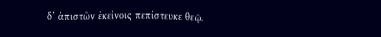δ’ ἀπιστῶν ἐκείνοις πεπίστευκε θεῷ.